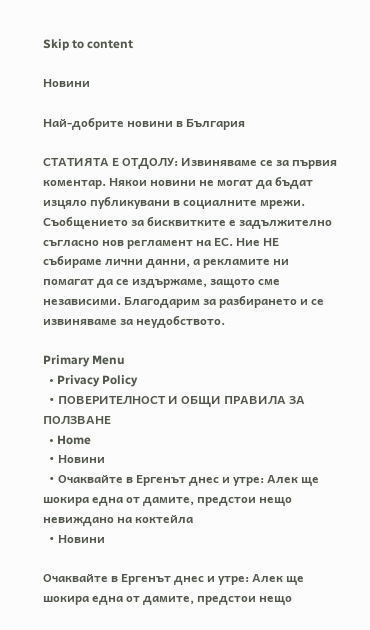Skip to content

Новини

Най-добрите новини в България

СТАТИЯТА Е ОТДОЛУ: Извиняваме се за първия коментар. Някои новини не могат да бъдат изцяло публикувани в социалните мрежи. Съобщението за бисквитките е задължително съгласно нов регламент на ЕС. Ние НЕ събираме лични данни, а рекламите ни помагат да се издържаме, защото сме независими. Благодарим за разбирането и се извиняваме за неудобството.

Primary Menu
  • Privacy Policy
  • ПОВЕРИТЕЛНОСТ И ОБЩИ ПРАВИЛА ЗА ПОЛЗВАНЕ
  • Home
  • Новини
  • Очаквайте в Ергенът днес и утре: Алек ще шокира една от дамите, предстои нещо невиждано на коктейла
  • Новини

Очаквайте в Ергенът днес и утре: Алек ще шокира една от дамите, предстои нещо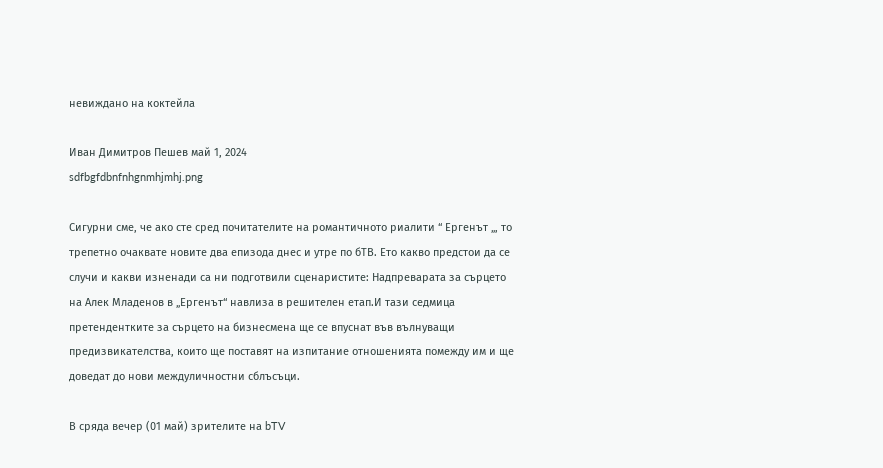невиждано на коктейла

Иван Димитров Пешев май 1, 2024
sdfbgfdbnfnhgnmhjmhj.png

Сигурни сме, че ако сте сред почитателите на романтичното риалити “ Ергенът „, то трепетно очаквате новите два епизода днес и утре по бТВ. Ето какво предстои да се случи и какви изненади са ни подготвили сценаристите: Надпреварата за сърцето на Алек Младенов в „Ергенът“ навлиза в решителен етап.И тази седмица претендентките за сърцето на бизнесмена ще се впуснат във вълнуващи предизвикателства, които ще поставят на изпитание отношенията помежду им и ще доведат до нови междуличностни сблъсъци.

В сряда вечер (01 май) зрителите на bTV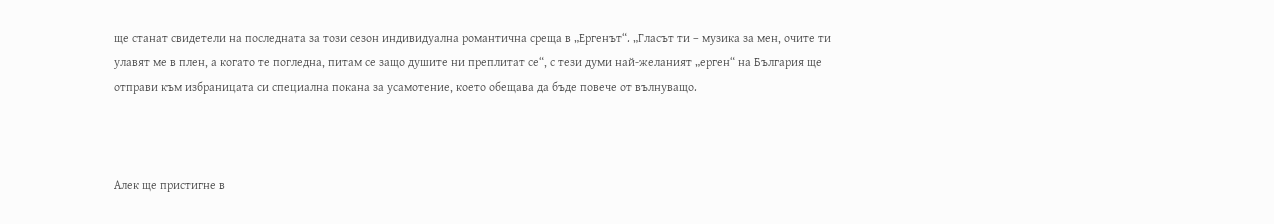ще станат свидетели на последната за този сезон индивидуална романтична среща в „Ергенът“. „Гласът ти – музика за мен, очите ти улавят ме в плен, а когато те погледна, питам се защо душите ни преплитат се“, с тези думи най-желаният „ерген“ на България ще отправи към избраницата си специална покана за усамотение, което обещава да бъде повече от вълнуващо.



Алек ще пристигне в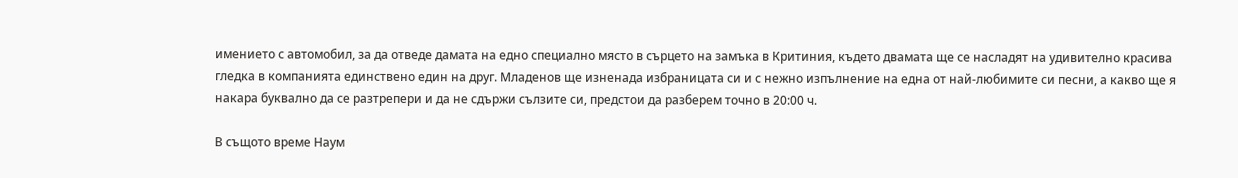имението с автомобил, за да отведе дамата на едно специално място в сърцето на замъка в Критиния, където двамата ще се насладят на удивително красива гледка в компанията единствено един на друг. Младенов ще изненада избраницата си и с нежно изпълнение на една от най-любимите си песни, а какво ще я накара буквално да се разтрепери и да не сдържи сълзите си, предстои да разберем точно в 20:00 ч.

В същото време Наум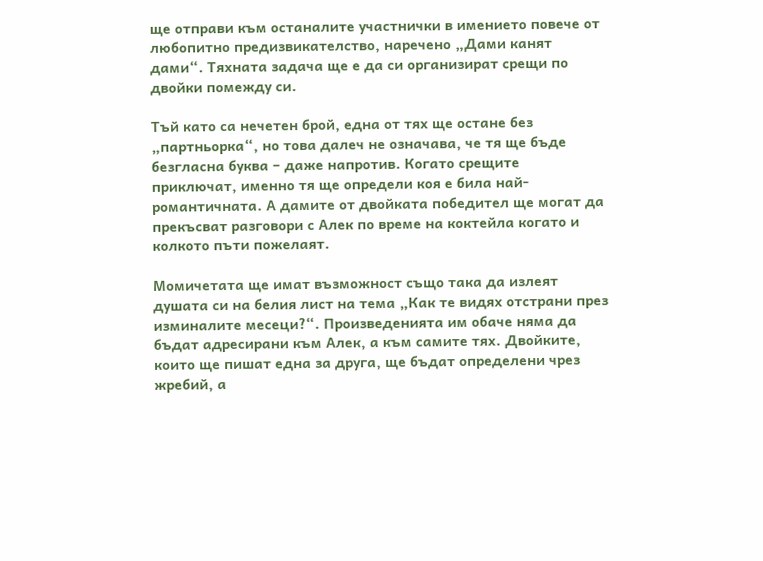ще отправи към останалите участнички в имението повече от любопитно предизвикателство, наречено „Дами канят дами“. Тяхната задача ще е да си организират срещи по двойки помежду си.

Тъй като са нечетен брой, една от тях ще остане без „партньорка“, но това далеч не означава, че тя ще бъде безгласна буква – даже напротив. Когато срещите приключат, именно тя ще определи коя е била най-романтичната. А дамите от двойката победител ще могат да прекъсват разговори с Алек по време на коктейла когато и колкото пъти пожелаят.

Момичетата ще имат възможност също така да излеят душата си на белия лист на тема „Как те видях отстрани през изминалите месеци?“. Произведенията им обаче няма да бъдат адресирани към Алек, а към самите тях. Двойките, които ще пишат една за друга, ще бъдат определени чрез жребий, а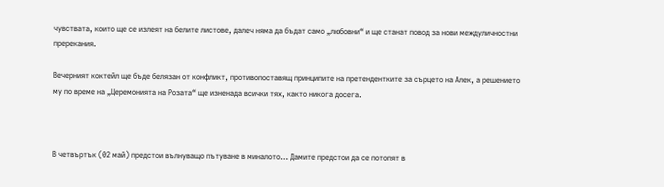чувствата, които ще се излеят на белите листове, далеч няма да бъдат само „любовни“ и ще станат повод за нови междуличностни пререкания.

Вечерният коктейл ще бъде белязан от конфликт, противопоставящ принципите на претендентките за сърцето на Алек, а решението му по време на „Церемонията на Розата“ ще изненада всички тях, както никога досега.



В четвъртък (02 май) предстои вълнуващо пътуване в миналото… Дамите предстои да се потопят в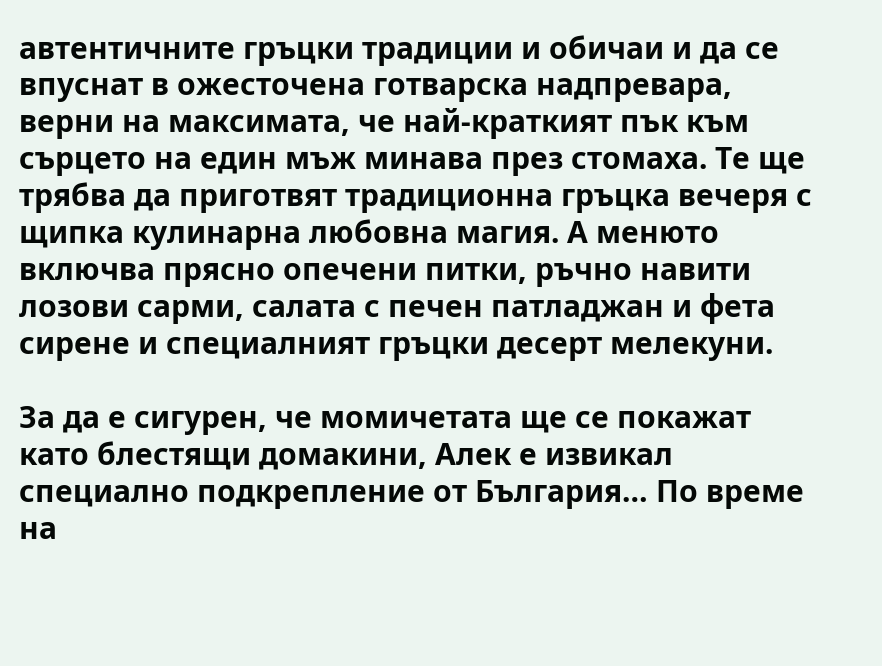автентичните гръцки традиции и обичаи и да се впуснат в ожесточена готварска надпревара, верни на максимата, че най-краткият пък към сърцето на един мъж минава през стомаха. Те ще трябва да приготвят традиционна гръцка вечеря с щипка кулинарна любовна магия. А менюто включва прясно опечени питки, ръчно навити лозови сарми, салата с печен патладжан и фета сирене и специалният гръцки десерт мелекуни.

За да е сигурен, че момичетата ще се покажат като блестящи домакини, Алек е извикал специално подкрепление от България… По време на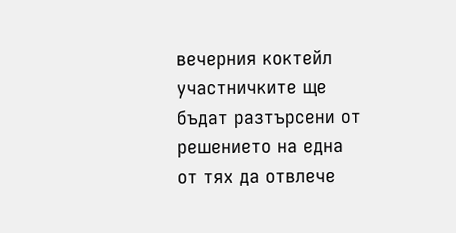вечерния коктейл участничките ще бъдат разтърсени от решението на една от тях да отвлече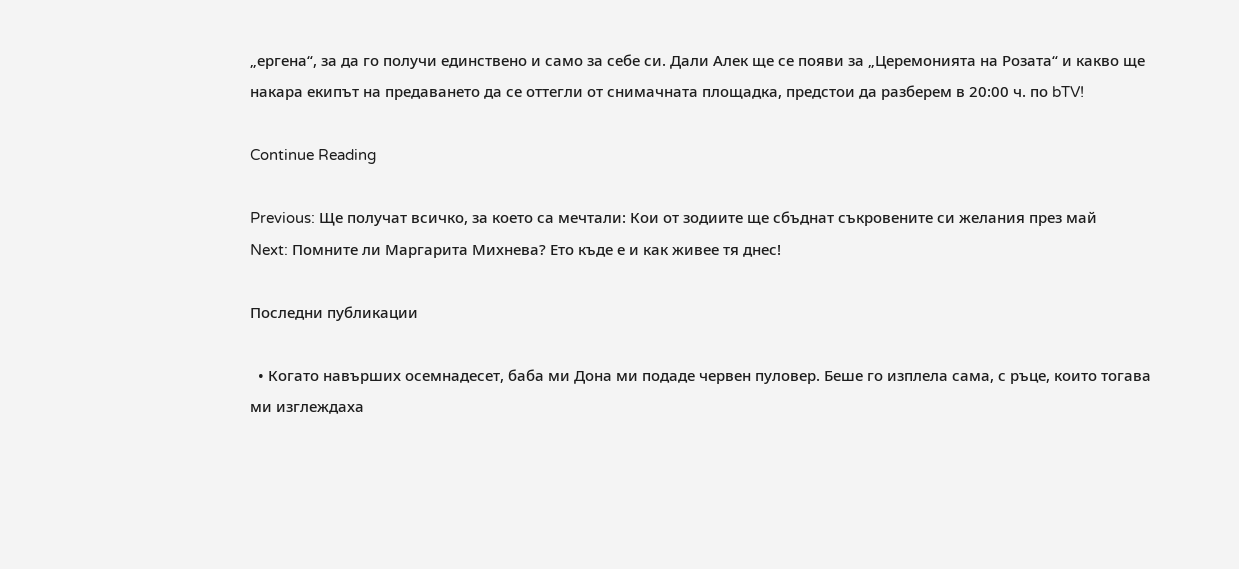„ергена“, за да го получи единствено и само за себе си. Дали Алек ще се появи за „Церемонията на Розата“ и какво ще накара екипът на предаването да се оттегли от снимачната площадка, предстои да разберем в 20:00 ч. по bTV!

Continue Reading

Previous: Ще получат всичко, за което са мечтали: Кои от зодиите ще сбъднат съкровените си желания през май
Next: Помните ли Маргарита Михнева? Ето къде е и как живее тя днес!

Последни публикации

  • Когато навърших осемнадесет, баба ми Дона ми подаде червен пуловер. Беше го изплела сама, с ръце, които тогава ми изглеждаха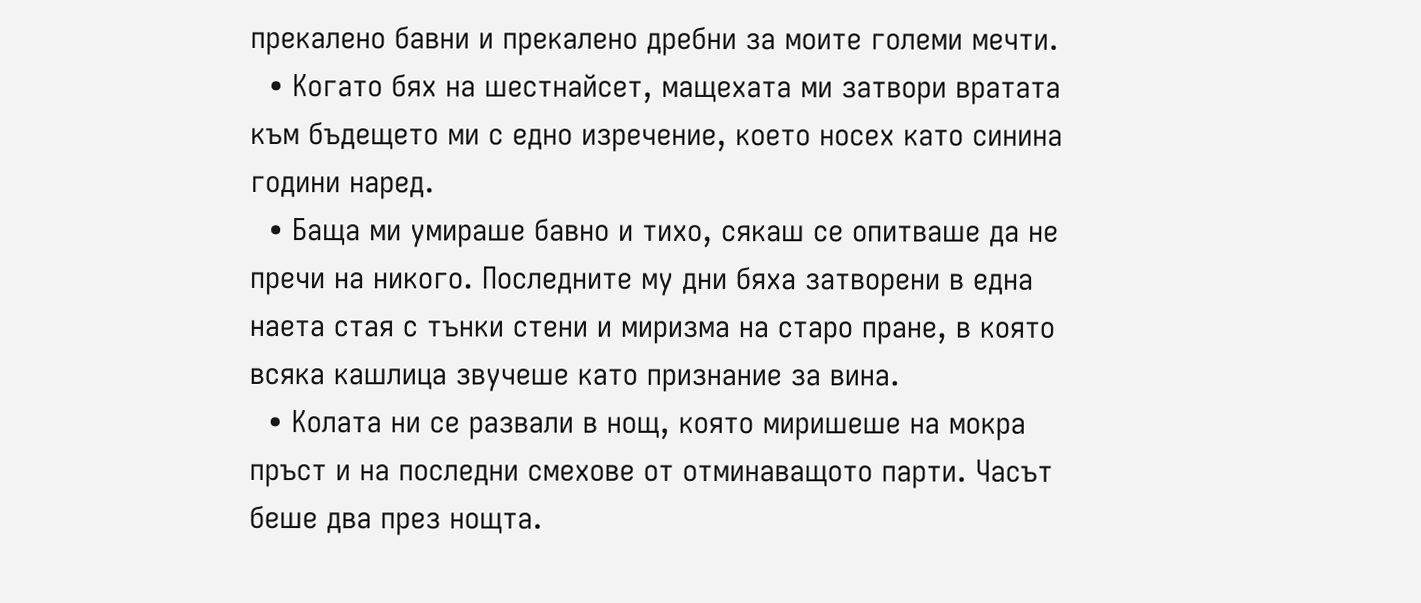прекалено бавни и прекалено дребни за моите големи мечти.
  • Когато бях на шестнайсет, мащехата ми затвори вратата към бъдещето ми с едно изречение, което носех като синина години наред.
  • Баща ми умираше бавно и тихо, сякаш се опитваше да не пречи на никого. Последните му дни бяха затворени в една наета стая с тънки стени и миризма на старо пране, в която всяка кашлица звучеше като признание за вина.
  • Колата ни се развали в нощ, която миришеше на мокра пръст и на последни смехове от отминаващото парти. Часът беше два през нощта.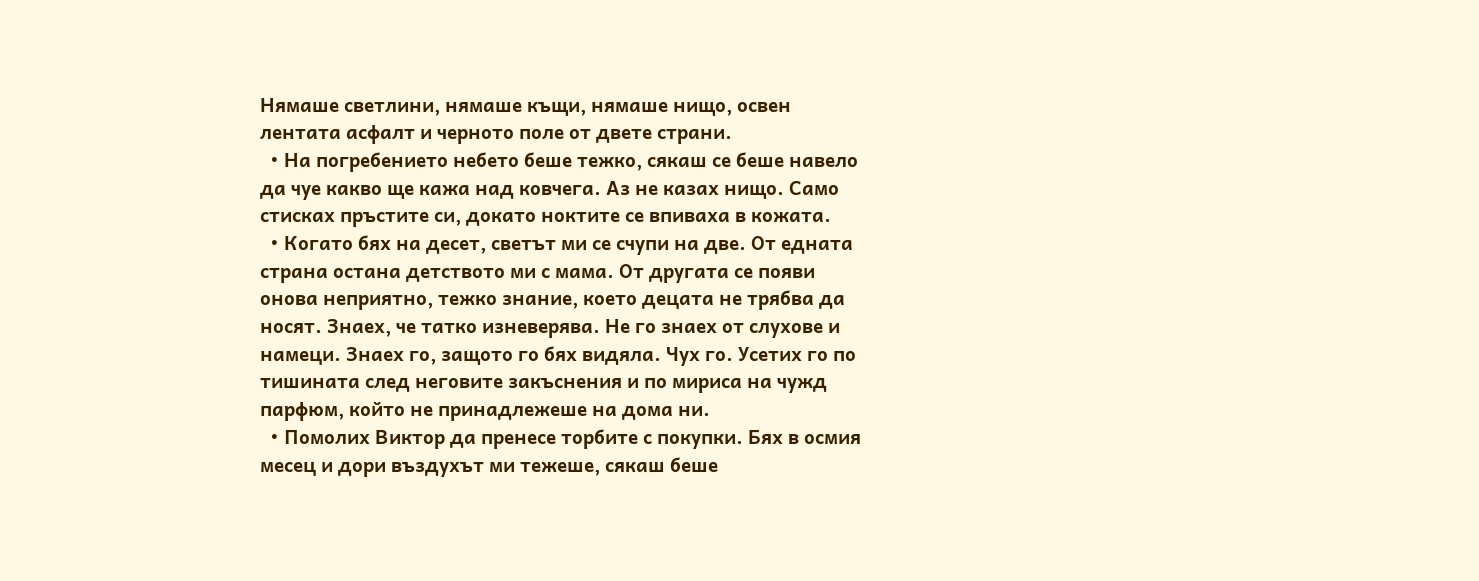Нямаше светлини, нямаше къщи, нямаше нищо, освен лентата асфалт и черното поле от двете страни.
  • На погребението небето беше тежко, сякаш се беше навело да чуе какво ще кажа над ковчега. Аз не казах нищо. Само стисках пръстите си, докато ноктите се впиваха в кожата.
  • Когато бях на десет, светът ми се счупи на две. От едната страна остана детството ми с мама. От другата се появи онова неприятно, тежко знание, което децата не трябва да носят. Знаех, че татко изневерява. Не го знаех от слухове и намеци. Знаех го, защото го бях видяла. Чух го. Усетих го по тишината след неговите закъснения и по мириса на чужд парфюм, който не принадлежеше на дома ни.
  • Помолих Виктор да пренесе торбите с покупки. Бях в осмия месец и дори въздухът ми тежеше, сякаш беше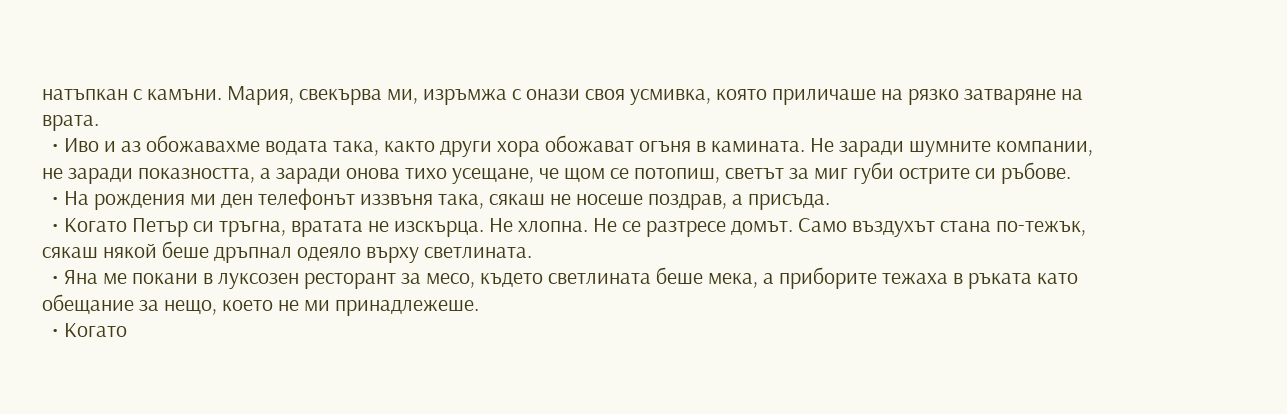натъпкан с камъни. Мария, свекърва ми, изръмжа с онази своя усмивка, която приличаше на рязко затваряне на врата.
  • Иво и аз обожавахме водата така, както други хора обожават огъня в камината. Не заради шумните компании, не заради показността, а заради онова тихо усещане, че щом се потопиш, светът за миг губи острите си ръбове.
  • На рождения ми ден телефонът иззвъня така, сякаш не носеше поздрав, а присъда.
  • Когато Петър си тръгна, вратата не изскърца. Не хлопна. Не се разтресе домът. Само въздухът стана по-тежък, сякаш някой беше дръпнал одеяло върху светлината.
  • Яна ме покани в луксозен ресторант за месо, където светлината беше мека, а приборите тежаха в ръката като обещание за нещо, което не ми принадлежеше.
  • Когато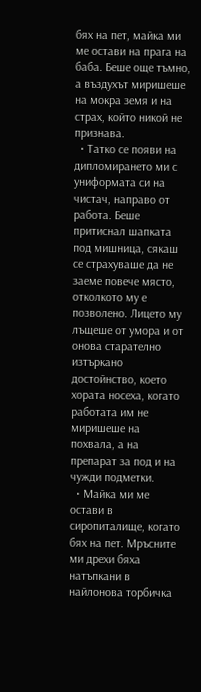бях на пет, майка ми ме остави на прага на баба. Беше още тъмно, а въздухът миришеше на мокра земя и на страх, който никой не признава.
  • Татко се появи на дипломирането ми с униформата си на чистач, направо от работа. Беше притиснал шапката под мишница, сякаш се страхуваше да не заеме повече място, отколкото му е позволено. Лицето му лъщеше от умора и от онова старателно изтъркано достойнство, което хората носеха, когато работата им не миришеше на похвала, а на препарат за под и на чужди подметки.
  • Майка ми ме остави в сиропиталище, когато бях на пет. Мръсните ми дрехи бяха натъпкани в найлонова торбичка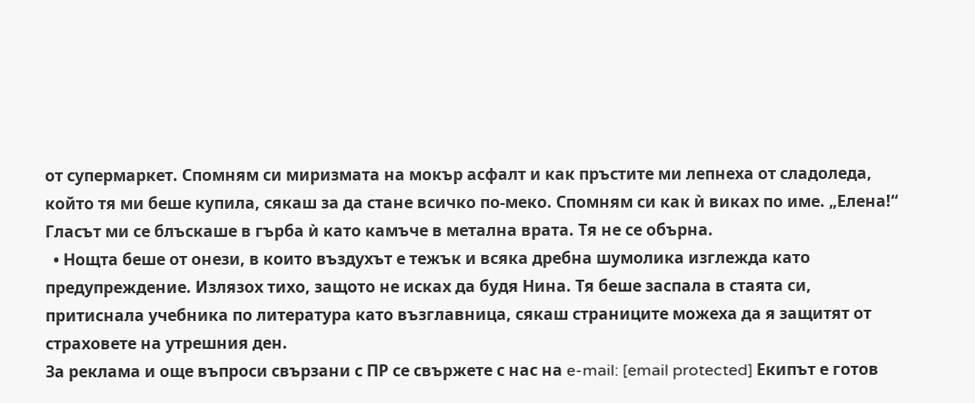от супермаркет. Спомням си миризмата на мокър асфалт и как пръстите ми лепнеха от сладоледа, който тя ми беше купила, сякаш за да стане всичко по-меко. Спомням си как ѝ виках по име. „Елена!“ Гласът ми се блъскаше в гърба ѝ като камъче в метална врата. Тя не се обърна.
  • Нощта беше от онези, в които въздухът е тежък и всяка дребна шумолика изглежда като предупреждение. Излязох тихо, защото не исках да будя Нина. Тя беше заспала в стаята си, притиснала учебника по литература като възглавница, сякаш страниците можеха да я защитят от страховете на утрешния ден.
За реклама и още въпроси свързани с ПР се свържете с нас на e-mail: [email protected] Екипът е готов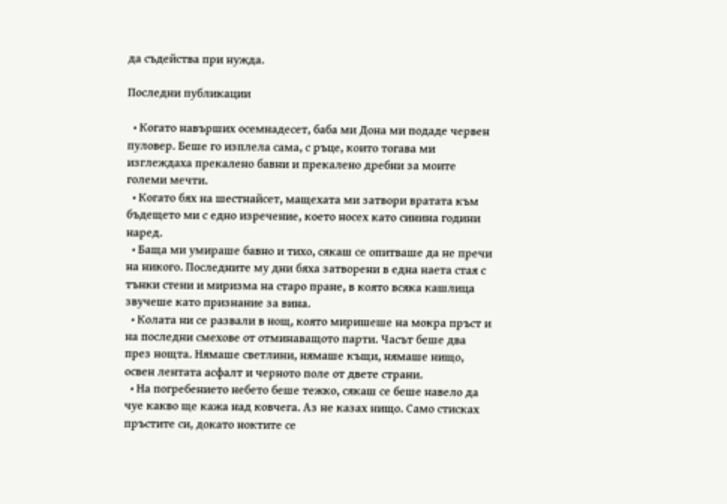да съдейства при нужда.

Последни публикации

  • Когато навърших осемнадесет, баба ми Дона ми подаде червен пуловер. Беше го изплела сама, с ръце, които тогава ми изглеждаха прекалено бавни и прекалено дребни за моите големи мечти.
  • Когато бях на шестнайсет, мащехата ми затвори вратата към бъдещето ми с едно изречение, което носех като синина години наред.
  • Баща ми умираше бавно и тихо, сякаш се опитваше да не пречи на никого. Последните му дни бяха затворени в една наета стая с тънки стени и миризма на старо пране, в която всяка кашлица звучеше като признание за вина.
  • Колата ни се развали в нощ, която миришеше на мокра пръст и на последни смехове от отминаващото парти. Часът беше два през нощта. Нямаше светлини, нямаше къщи, нямаше нищо, освен лентата асфалт и черното поле от двете страни.
  • На погребението небето беше тежко, сякаш се беше навело да чуе какво ще кажа над ковчега. Аз не казах нищо. Само стисках пръстите си, докато ноктите се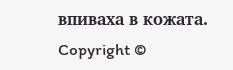впиваха в кожата.
Copyright ©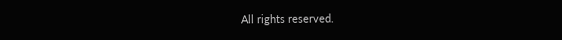All rights reserved.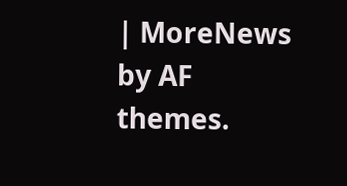| MoreNews by AF themes.